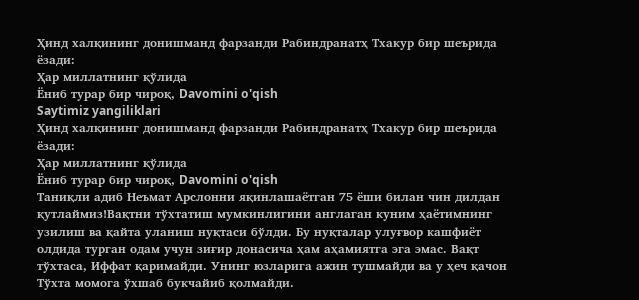Ҳинд халқининг донишманд фарзанди Рабиндранатҳ Тхакур бир шеърида ёзади:
Ҳар миллатнинг қўлида
Ёниб турар бир чироқ, Davomini o'qish
Saytimiz yangiliklari
Ҳинд халқининг донишманд фарзанди Рабиндранатҳ Тхакур бир шеърида ёзади:
Ҳар миллатнинг қўлида
Ёниб турар бир чироқ, Davomini o'qish
Таниқли адиб Неъмат Арслонни яқинлашаётган 75 ёши билан чин дилдан қутлаймиз!Вақтни тўхтатиш мумкинлигини англаган куним ҳаётимнинг узилиш ва қайта уланиш нуқтаси бўлди. Бу нуқталар улуғвор кашфиёт олдида турган одам учун зиғир донасича ҳам аҳамиятга эга эмас. Вақт тўхтаса, Иффат қаримайди. Унинг юзларига ажин тушмайди ва у ҳеч қачон Тўхта момога ўхшаб букчайиб қолмайди.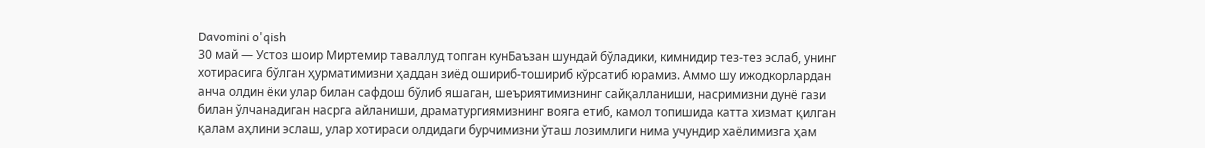Davomini o'qish
30 май — Устоз шоир Миртемир таваллуд топган кунБаъзан шундай бўладики, кимнидир тез-тез эслаб, унинг хотирасига бўлган ҳурматимизни ҳаддан зиёд ошириб-тошириб кўрсатиб юрамиз. Аммо шу ижодкорлардан анча олдин ёки улар билан сафдош бўлиб яшаган, шеъриятимизнинг сайқалланиши, насримизни дунё гази билан ўлчанадиган насрга айланиши, драматургиямизнинг вояга етиб, камол топишида катта хизмат қилган қалам аҳлини эслаш, улар хотираси олдидаги бурчимизни ўташ лозимлиги нима учундир хаёлимизга ҳам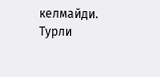келмайди. Турли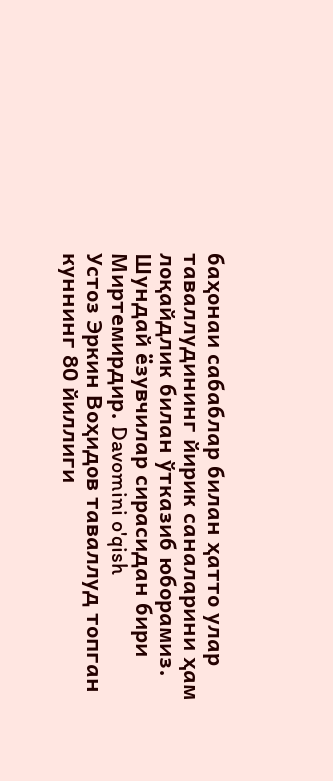баҳонаи сабаблар билан ҳатто улар таваллудининг йирик саналарини ҳам лоқайдлик билан ўтказиб юборамиз. Шундай ёзувчилар сирасидан бири Миртемирдир. Davomini o'qish
Устоз Эркин Воҳидов таваллуд топган куннинг 80 йиллиги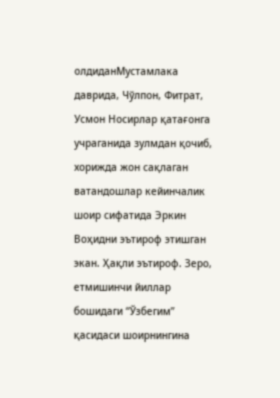олдиданМустамлака даврида, Чўлпон, Фитрат, Усмон Носирлар қатағонга учраганида зулмдан қочиб, хорижда жон сақлаган ватандошлар кейинчалик шоир сифатида Эркин Воҳидни эътироф этишган экан. Ҳақли эътироф. Зеро, етмишинчи йиллар бошидаги “Ўзбегим” қасидаси шоирнингина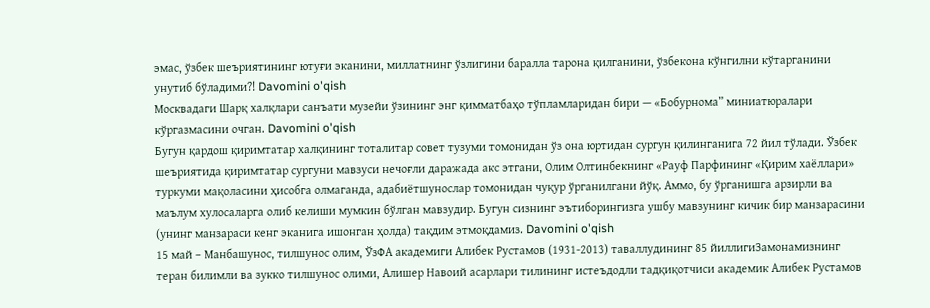эмас, ўзбек шеъриятининг ютуғи эканини, миллатнинг ўзлигини баралла тарона қилганини, ўзбекона кўнгилни кўтарганини унутиб бўладими?! Davomini o'qish
Москвадаги Шарқ халқлари санъати музейи ўзининг энг қимматбаҳо тўпламларидан бири — «Бобурнома” миниатюралари кўргазмасини очган. Davomini o'qish
Бугун қардош қиримтатар халқининг тоталитар совет тузуми томонидан ўз она юртидан сургун қилинганига 72 йил тўлади. Ўзбек шеъриятида қиримтатар сургуни мавзуси нечоғли даражада акс этгани, Олим Олтинбекнинг «Рауф Парфининг «Қирим хаёллари» туркуми мақоласини ҳисобга олмаганда, адабиётшунослар томонидан чуқур ўрганилгани йўқ. Аммо, бу ўрганишга арзирли ва маълум хулосаларга олиб келиши мумкин бўлган мавзудир. Бугун сизнинг эътиборингизга ушбу мавзунинг кичик бир манзарасини (унинг манзараси кенг эканига ишонган ҳолда) тақдим этмоқдамиз. Davomini o'qish
15 май – Манбашунос, тилшунос олим, ЎзФА академиги Алибек Рустамов (1931-2013) таваллудининг 85 йиллигиЗамонамизнинг теран билимли ва зукко тилшунос олими, Алишер Навоий асарлари тилининг истеъдодли тадқиқотчиси академик Алибек Рустамов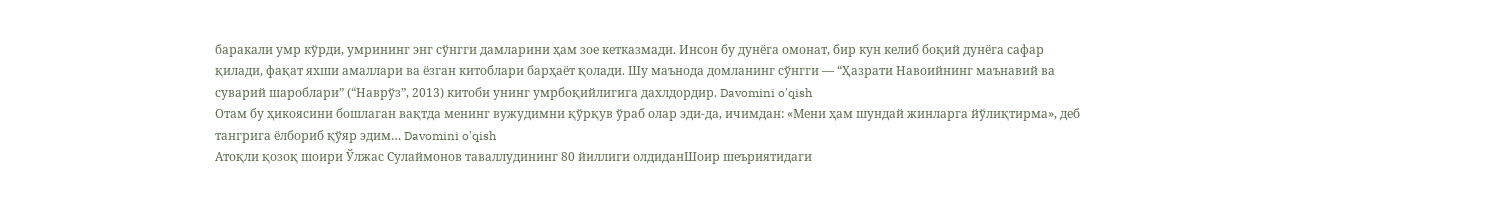баракали умр кўрди, умрининг энг сўнгги дамларини ҳам зое кетказмади. Инсон бу дунёга омонат, бир кун келиб боқий дунёга сафар қилади, фақат яхши амаллари ва ёзган китоблари барҳаёт қолади. Шу маънода домланинг сўнгги — “Ҳазрати Навоийнинг маънавий ва суварий шароблари” (“Наврўз”, 2013) китоби унинг умрбоқийлигига дахлдордир. Davomini o'qish
Отам бу ҳикоясини бошлаган вақтда менинг вужудимни қўрқув ўраб олар эди-да, ичимдан: «Мени ҳам шундай жинларга йўлиқтирма», деб тангрига ёлбориб қўяр эдим… Davomini o'qish
Атоқли қозоқ шоири Ўлжас Сулаймонов таваллудининг 80 йиллиги олдиданШоир шеъриятидаги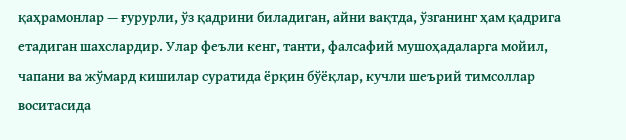қаҳрамонлар — ғурурли, ўз қадрини биладиган, айни вақтда, ўзганинг ҳам қадрига етадиган шахслардир. Улар феъли кенг, танти, фалсафий мушоҳадаларга мойил, чапани ва жўмард кишилар суратида ёрқин бўёқлар, кучли шеърий тимсоллар воситасида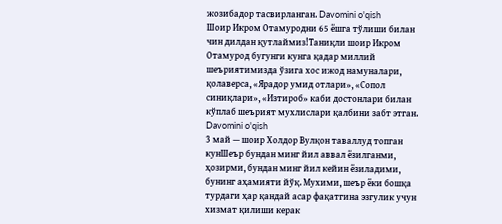жозибадор тасвирланган. Davomini o'qish
Шоир Икром Отамуродни 65 ёшга тўлиши билан чин дилдан қутлаймиз!Таниқли шоир Икром Отамурод бугунги кунга қадар миллий шеъриятимизда ўзига хос ижод намуналари, қолаверса, «Ярадор умид отлари», «Сопол синиқлари», «Изтироб» каби достонлари билан кўплаб шеърият мухлислари қалбини забт этган. Davomini o'qish
3 май — шоир Холдор Вулқон таваллуд топган кунШеър бундан минг йил аввал ёзилганми, ҳозирми, бундан минг йил кейин ёзиладими, бунинг аҳамияти йўқ. Мухими, шеър ёки бошқа турдаги ҳар қандай асар фақатгина эзгулик учун хизмат қилиши керак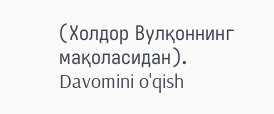(Холдор Вулқоннинг мақоласидан). Davomini o'qish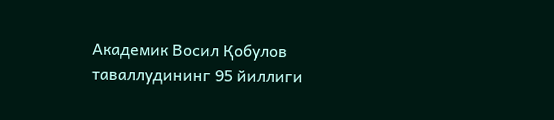Академик Восил Қобулов таваллудининг 95 йиллиги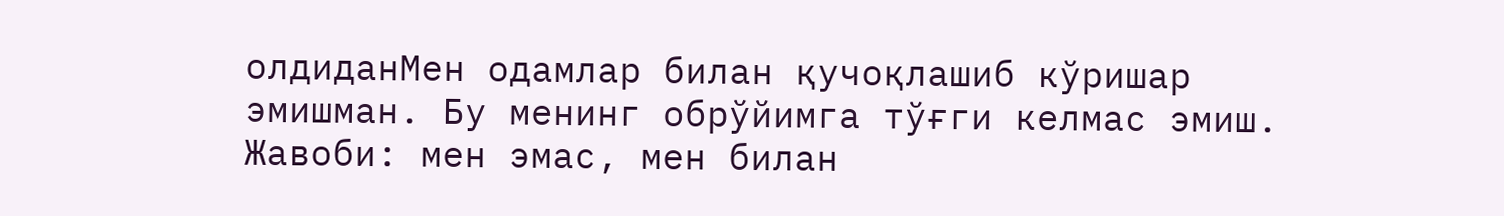олдиданМен одамлар билан қучоқлашиб кўришар эмишман. Бу менинг обрўйимга тўғги келмас эмиш. Жавоби: мен эмас, мен билан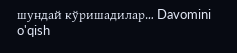шундай кўришадилар… Davomini o'qish